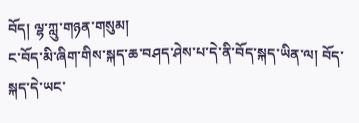བོད། ལྷ་ཀླུ་གཉན་གསུམ།
ང་བོད་མི་ཞིག་གིས་སྐད་ཆ་བཤད་ཤེས་པ་དེ་ནི་བོད་སྐད་ཡིན་ལ། བོད་སྐད་དེ་ཡང་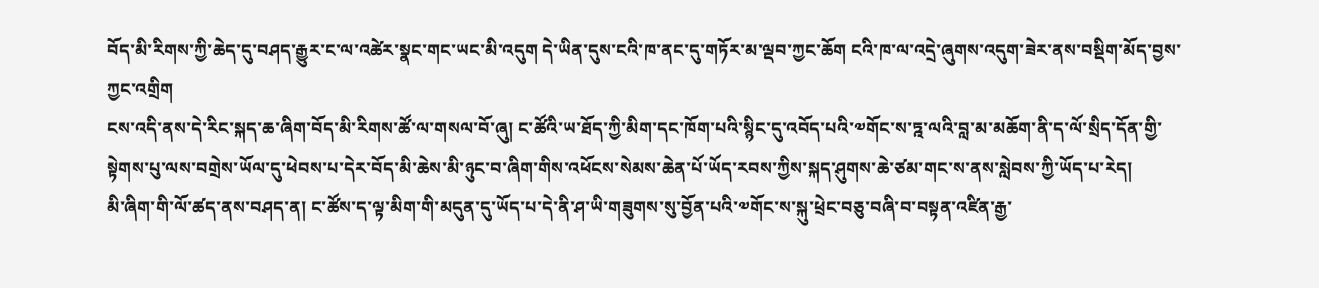བོད་མི་རིགས་ཀྱི་ཆེད་དུ་བཤད་རྒྱུར་ང་ལ་འཚེར་སྣང་གང་ཡང་མི་འདུག དེ་ཡིན་དུས་ངའི་ཁ་ནང་དུ་གཏོར་མ་ལྡབ་ཀྱང་ཆོག ངའི་ཁ་ལ་འདྲེ་ཞུགས་འདུག་ཟེར་ནས་བསྡིག་མོད་བྱས་ཀྱང་འགྲིག
ངས་འདི་ནས་དེ་རིང་སྐད་ཆ་ཞིག་བོད་མི་རིགས་ཚོ་ལ་གསལ་བོ་ཞུ། ང་ཚོའི་ཡ་ཐོད་ཀྱི་མིག་དང་ཁོག་པའི་སྙིང་དུ་འབོད་པའི་༧གོང་ས་ཏྰ་ལའི་བླ་མ་མཆོག་ནི་ད་ལོ་སྲིད་དོན་གྱི་སྟེགས་པུ་ལས་བགྲེས་ཡོལ་དུ་ཕེབས་པ་དེར་བོད་མི་ཆེས་མི་ཉུང་བ་ཞིག་གིས་འཕོངས་སེམས་ཆེན་པོ་ཡོད་རབས་ཀྱིས་སྐད་ཤུགས་ཆེ་ཙམ་གང་ས་ནས་སླེབས་ཀྱི་ཡོད་པ་རེད།
མི་ཞིག་གི་ལོ་ཚད་ནས་བཤད་ན། ང་ཚོས་ད་ལྟ་མིག་གི་མདུན་དུ་ཡོད་པ་དེ་ནི་ཤ་ཡི་གཟུགས་སུ་བྱོན་པའི་༧གོང་ས་སྐུ་ཕྲེང་བཅུ་བཞི་བ་བསྟན་འཛིན་རྒྱ་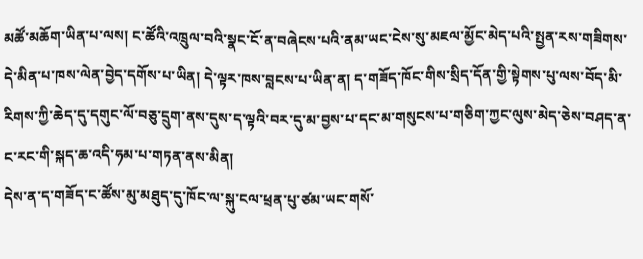མཚོ་མཆོག་ཡིན་པ་ལས། ང་ཚོའི་འཁྲུལ་བའི་སྣང་ངོ་ན་བཞེངས་པའི་ནམ་ཡང་ངེས་སུ་མཇལ་མྱོང་མེད་པའི་སྤྱན་རས་གཟིགས་དེ་མིན་པ་ཁས་ལེན་བྱེད་དགོས་པ་ཡིན། དེ་ལྟར་ཁས་བླངས་པ་ཡིན་ན། ད་གཟོད་ཁོང་གིས་སྲིད་དོན་གྱི་སྟེགས་པུ་ལས་བོད་མི་རིགས་ཀྱི་ཆེད་དུ་དགུང་ལོ་བཅུ་དྲུག་ནས་དུས་ད་ལྟའི་བར་དུ་མ་བྱས་པ་དང་མ་གསུངས་པ་གཅིག་ཀྱང་ལུས་མེད་ཅེས་བཤད་ན་ང་རང་གི་སྐད་ཆ་འདི་ཧམ་པ་གཏན་ནས་མིན།
དེས་ན་ད་གཟོད་ང་ཚོས་མུ་མཐུད་དུ་ཁོང་ལ་སྐུ་ངལ་ཕྲན་པུ་ཙམ་ཡང་གསོ་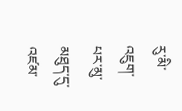རུ་མི་འཇུག་པར་མུ་མཐུད་དུ་འཛམ་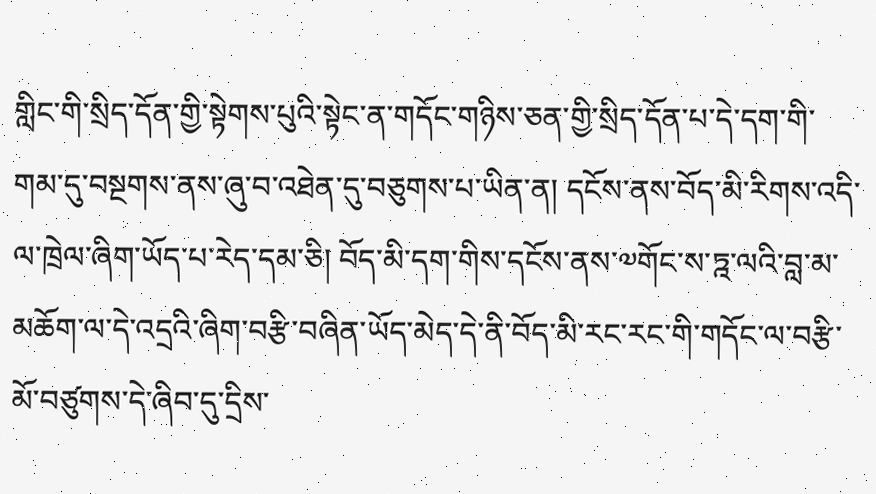གླིང་གི་སྲིད་དོན་གྱི་སྟེགས་པུའི་སྟེང་ན་གདོང་གཉིས་ཅན་གྱི་སྲིད་དོན་པ་དེ་དག་གི་གམ་དུ་བསྔགས་ནས་ཞུ་བ་འཐེན་དུ་བཅུགས་པ་ཡིན་ན། དངོས་ནས་བོད་མི་རིགས་འདི་ལ་ཁྲེལ་ཞིག་ཡོད་པ་རེད་དམ་ཅི། བོད་མི་དག་གིས་དངོས་ནས་༧གོང་ས་ཏྰ་ལའི་བླ་མ་མཆོག་ལ་དེ་འདྲའི་ཞིག་བརྩི་བཞིན་ཡོད་མེད་དེ་ནི་བོད་མི་རང་རང་གི་གདོང་ལ་བརྩི་མོ་བཙུགས་དེ་ཞིབ་དུ་དྲིས་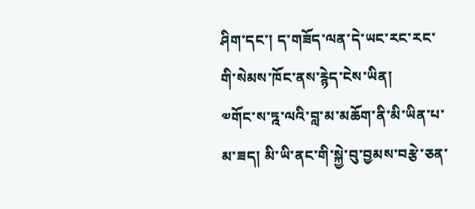ཤིག་དང་། ད་གཟོད་ལན་དེ་ཡང་རང་རང་གི་སེམས་ཁོང་ནས་རྙེད་ངེས་ཡིན།
༧གོང་ས་ཏྰ་ལའི་བླ་མ་མཆོག་ནི་མི་ཡིན་པ་མ་ཟད། མི་ཡི་ནང་གི་སྐྱེ་བུ་བྱམས་བརྩེ་ཅན་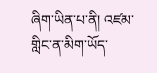ཞིག་ཡིན་པ་ནི། འཛམ་གླིང་ན་མིག་ཡོད་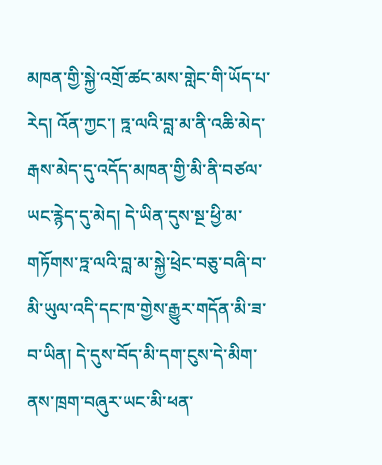མཁན་གྱི་སྐྱེ་འགྲོ་ཚང་མས་གླེང་གི་ཡོད་པ་རེད། འོན་ཀྱང་། ཏྰ་ལའི་བླ་མ་ནི་འཆི་མེད་རྒས་མེད་དུ་འདོད་མཁན་གྱི་མི་ནི་བཙལ་ཡང་རྙེད་དུ་མེད། དེ་ཡིན་དུས་སྔ་ཕྱི་མ་གཏོགས་ཏྰ་ལའི་བླ་མ་སྐྱེ་ཕྲེང་བཅུ་བཞི་བ་མི་ཡུལ་འདི་དང་ཁ་གྱེས་རྒྱུར་གདོན་མི་ཟ་བ་ཡིན། དེ་དུས་བོད་མི་དག་ངུས་དེ་མིག་ནས་ཁྲག་བཞུར་ཡང་མི་ཕན་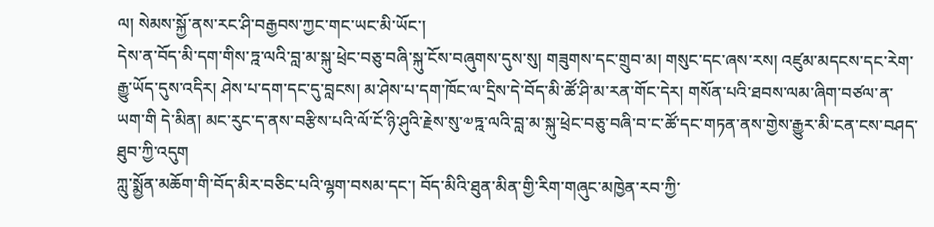ལ། སེམས་སྐྱོ་ནས་རང་ཤི་བརྒྱབས་ཀྱང་གང་ཡང་མི་ཡོང་།
དེས་ན་བོད་མི་དག་གིས་ཏྰ་ལའི་བླ་མ་སྐུ་ཕྲེང་བཅུ་བཞི་སྐུ་ངོས་བཞུགས་དུས་སུ། གཟུགས་དང་གྲུབ་མ། གསུང་དང་ཞས་རས། འཛུམ་མདངས་དང་རེག་རྒྱུ་ཡོད་དུས་འདིར། ཤེས་པ་དག་དང་དུ་བླངས། མ་ཤེས་པ་དག་ཁོང་ལ་དྲིས་དེ་བོད་མི་ཚོ་ཤི་མ་རན་གོང་དེར། གསོན་པའི་ཐབས་ལམ་ཞིག་བཙལ་ན་ཡག་གི དེ་མིན། མང་རུང་ད་ནས་བརྩིས་པའི་ལོ་ངོ་ཉི་ཤུའི་རྗེས་སུ་༧ཏྰ་ལའི་བླ་མ་སྐུ་ཕྲེང་བཅུ་བཞི་བ་ང་ཚོ་དང་གཏན་ནས་གྱེས་རྒྱུར་མི་ངན་ངས་བཤད་ཐུབ་ཀྱི་འདུག
ཀླུ་སྨྱོན་མཆོག་གི་བོད་མིར་བཅིང་པའི་ལྷག་བསམ་དང་། བོད་མིའི་ཐུན་མིན་གྱི་རིག་གཞུང་མཁྱེན་རབ་ཀྱི་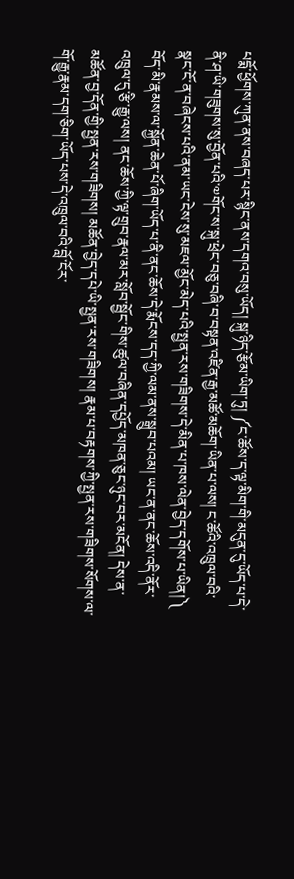པདྨོ་ཕྱོགས་ཀུན་ནས་བཞད་པར་སྙིང་ནས་དགའ་བསུ་ཡོད། སྐུ་ཉིད་རྩོམ་ཡིག་ཏུ། ༼ང་ཚོས་ད་ལྟ་མིག་གི་མདུན་དུ་ཡོད་པ་དེ་ནི་ཤ་ཡི་གཟུགས་སུ་བྱོན་པའི་༧གོང་ས་སྐུ་ཕྲེང་བཅུ་བཞི་བ་བསྟན་འཛིན་རྒྱ་མཚོ་མཆོག་ཡིན་པ་ལས། ང་ཚོའི་འཁྲུལ་བའི་སྣང་ངོ་ན་བཞེངས་པའི་ནམ་ཡང་ངེས་སུ་མཇལ་མྱོང་མེད་པའི་སྤྱན་རས་གཟིགས་དེ་མིན་པ་ཁས་ལེན་བྱེད་དགོས་པ་ཡིན།༽ བོད་མི་རྣམས་ལ་སྐྱོན་ཆེན་པོ་ཞིག་ཡོད་པ་ནི་ནང་ཆོས་དེ་རྨོངས་དད་ཀྱི་ལམ་ནས་སྒྲུབ་པའམ། ཡང་ན་ནང་ཆོས་འདི་ནོར་འཁྲུལ་དུ་རྩི་རྒྱུ་ལས། ནང་ཆོས་ཀྱི་ལྟ་གྲུབ་རྣལ་མར་སློབ་སྦྱོང་གིས་ཚུལ་བཞིན་དཔྱོད་མཁན་ཅུང་ཉུང་བར་མངོན། དེས་ན་མཚོན་བྱ་དོན་གྱི་སྤྱན་རས་གཟིགས། མཚོན་བྱེད་དཔེ་ཡི་སྤྱན་རས་གཟིགས། རྣམ་པ་བརྟགས་ཀྱི་སྤྱན་རས་གཟིགས་སོགས་ལ་གོ་རྒྱུ་རྣམ་དག་ཅིག་ཡོད་པས་དེ་འཁྲུལ་བའི་བློ་ངོར་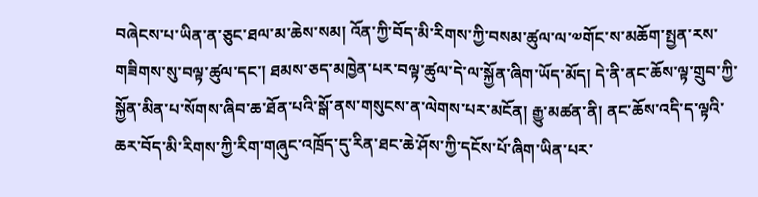བཞེངས་པ་ཡིན་ན་ཅུང་ཐལ་མ་ཆེས་སམ། འོན་ཀྱི་བོད་མི་རིགས་ཀྱི་བསམ་ཚུལ་ལ་༧གོང་ས་མཆོག་སྤྱན་རས་གཟིགས་སུ་བལྟ་ཚུལ་དང་། ཐམས་ཅད་མཁྱེན་པར་བལྟ་ཚུལ་དེ་ལ་སྐྱོན་ཞིག་ཡོད་མོད། དེ་ནི་ནང་ཆོས་ལྟ་གྲུབ་ཀྱི་སྐྱོན་མིན་པ་སོགས་ཞིབ་ཆ་ཐོན་པའི་སྒོ་ནས་གསུངས་ན་ལེགས་པར་མངོན། རྒྱུ་མཚན་ནི། ནང་ཆོས་འདི་ད་ལྟའི་ཆར་བོད་མི་རིགས་ཀྱི་རིག་གཞུང་འཁྲོད་དུ་རིན་ཐང་ཆེ་ཤོས་ཀྱི་དངོས་པོ་ཞིག་ཡིན་པར་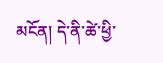མངོན། དེ་ནི་ཚེ་ཕྱི་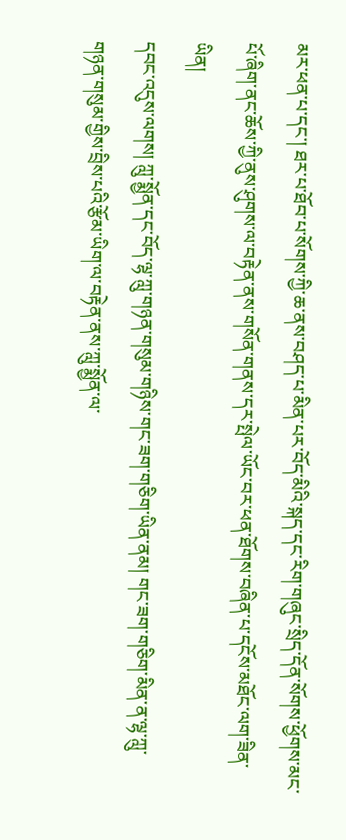མར་ཕན་པ་དང་། ཐར་པ་ཐོབ་པ་སོགས་ཀྱི་ཆ་ནས་བཤད་པ་མིན་པར་བོད་མིའི་སྐད་དང་རིག་གཞུང་སྲིད་དོན་སོགས་ཕྱོགས་མང་པོ་ཞིག་ནང་ཆོས་ཀྱི་ནུས་ཤུགས་ལ་བརྟེན་ནས་གསོན་གནས་དར་སྤེལ་ཡོང་བར་ཕན་ཐོགས་བཞིན་པ་དངོས་མཐོང་ལག་ཟིན་ཡིན།
དབང་འདུས་ལགས། ཀླུ་སྨྱོན་དང་བོད་ལྷ་ཀླུ་གཉན་གསུམ་གཉིས་གང་ཟག་གཅིག་ཡིན་ནམ། གང་ཟག་གཅིག་མིན་ན་ལྷ་ཀླུ་གཉན་གསུམ་གྱིས་བྲིས་པའི་རྩོམ་ཡིག་ལ་བརྟེན་ནས་ཀླུ་སྨྱོན་ལ་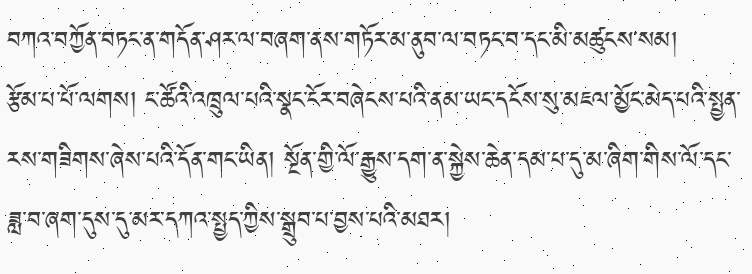བཀའ་བཀྱོན་བཏང་ན་གདོན་ཤར་ལ་བཞག་ནས་གཏོར་མ་ནུབ་ལ་བཏང་བ་དང་མི་མཚུངས་སམ།
རྩོམ་པ་པོ་ལགས། ང་ཚོའི་འཁྲུལ་པའི་སྣང་ངོར་བཞེངས་པའི་ནམ་ཡང་དངོས་སུ་མཇལ་མྱོང་མེད་པའི་སྤྱན་རས་གཟིགས་ཞེས་པའི་དོན་གང་ཡིན། སྔོན་གྱི་ལོ་རྒྱུས་དག་ན་སྐྱེས་ཆེན་དམ་པ་དུ་མ་ཞིག་གིས་ལོ་དང་ཟླ་བ་ཞག་དུས་དུ་མར་དཀའ་སྤྱད་ཀྱིས་སྒྲུབ་པ་བྱས་པའི་མཐར།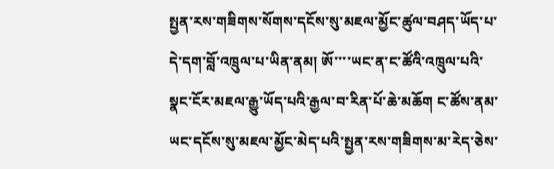སྤྱན་རས་གཟིགས་སོགས་དངོས་སུ་མཇལ་མྱོང་ཚུལ་བཤད་ཡོད་པ་དེ་དག་བློ་འཁྲུལ་པ་ཡིན་ནམ། ཨོ་་་་ཡང་ན་ང་ཚོའི་འཁྲུལ་པའི་སྣང་ངོར་མཇལ་རྒྱུ་ཡོད་པའི་རྒྱལ་བ་རིན་པོ་ཆེ་མཆོག ང་ཚོས་ནམ་ཡང་དངོས་སུ་མཇལ་མྱོང་མེད་པའི་སྤྱན་རས་གཟིགས་མ་རེད་ཅེས་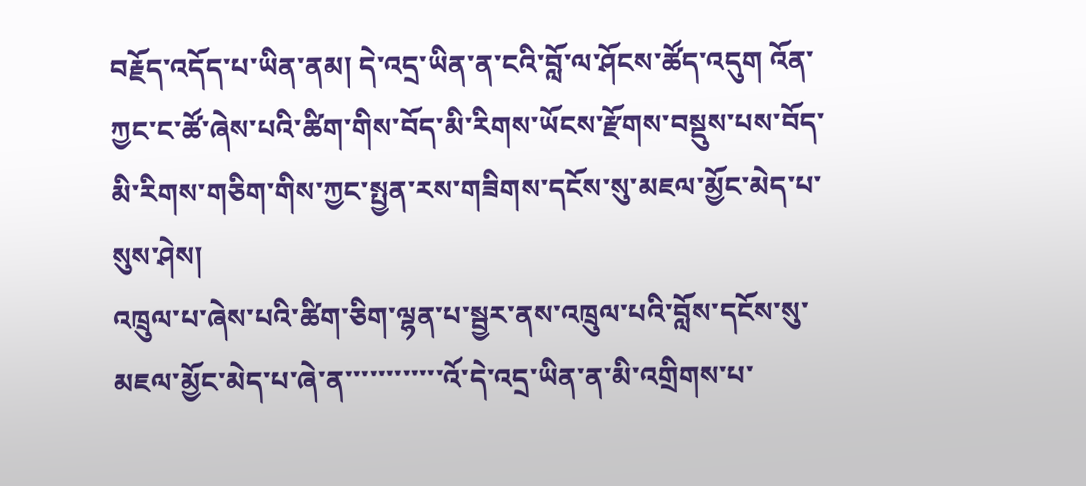བརྗོད་འདོད་པ་ཡིན་ནམ། དེ་འདྲ་ཡིན་ན་ངའི་བློ་ལ་ཤོངས་ཚོད་འདུག འོན་ཀྱང་ང་ཚོ་ཞེས་པའི་ཚིག་གིས་བོད་མི་རིགས་ཡོངས་རྫོགས་བསྡུས་པས་བོད་མི་རིགས་གཅིག་གིས་ཀྱང་སྤྱན་རས་གཟིགས་དངོས་སུ་མཇལ་མྱོང་མེད་པ་སུས་ཤེས།
འཁྲུལ་པ་ཞེས་པའི་ཚིག་ཅིག་ལྷན་པ་སྦྱར་ནས་འཁྲུལ་པའི་བློས་དངོས་སུ་མཇལ་མྱོང་མེད་པ་ཞེ་ན་་་་་་་་་་་་འོ་དེ་འདྲ་ཡིན་ན་མི་འགྲིགས་པ་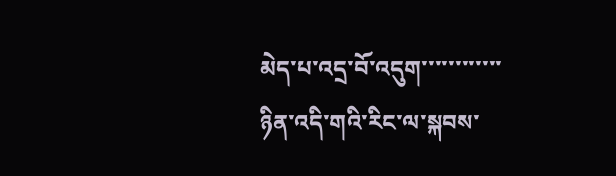མེད་པ་འདྲ་བོ་འདུག་་་་་་་་་་་་
ཉིན་འདི་གའི་རིང་ལ་སྐབས་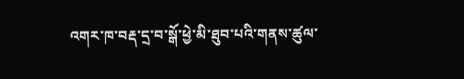འགར་ཁ་བརྡ་དྲ་བ་སྒོ་ཕྱེ་མི་ཐུབ་པའི་གནས་ཚུལ་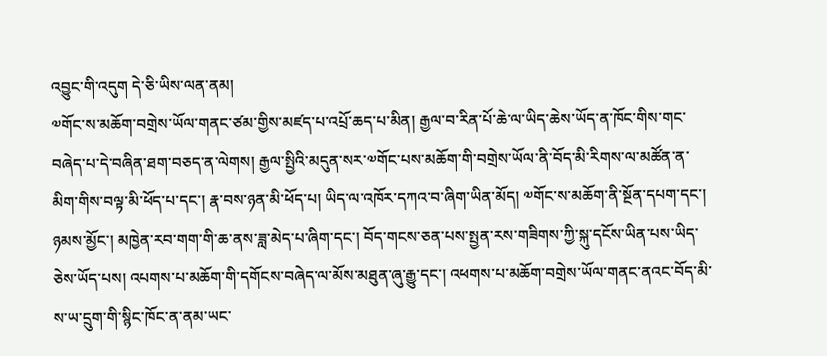འབྱུང་གི་འདུག དེ་ཅི་ཡིས་ལན་ནམ།
༧གོང་ས་མཆོག་བགྲེས་ཡོལ་གནང་ཙམ་གྱིས་མཛད་པ་འཔྲོ་ཆད་པ་མིན། རྒྱལ་བ་རིན་པོ་ཆེ་ལ་ཡིད་ཆེས་ཡོད་ན་ཁོང་གིས་གང་བཞེད་པ་དེ་བཞིན་ཐག་བཅད་ན་ལེགས། རྒྱལ་སྤྱིའི་མདུན་སར་༧གོང་པས་མཆོག་གི་བགྲེས་ཡོལ་ནི་བོད་མི་རིགས་ལ་མཚོན་ན་མིག་གིས་བལྟ་མི་ཕོད་པ་དང་། རྣ་བས་ཉན་མི་ཕོད་པ། ཡིད་ལ་འཁོར་དཀའ་བ་ཞིག་ཡིན་མོད། ༧གོང་ས་མཆོག་ནི་སྔོན་དཔག་དང་། ཉམས་མྱོང་། མཁྱེན་རབ་གག་གི་ཆ་ནས་ཟླ་མེད་པ་ཞིག་དང་། བོད་གངས་ཅན་པས་སྤྱན་རས་གཟིགས་ཀྱི་སྐུ་དངོས་ཡིན་པས་ཡིད་ཅེས་ཡོད་པས། འཔགས་པ་མཆོག་གི་དགོངས་བཞེད་ལ་མོས་མཐུན་ཞུ་རྒྱུ་དང་། འཕགས་པ་མཆོག་བགྲེས་ཡོལ་གནང་ནའང་བོད་མི་ས་ཡ་དྲུག་གི་སྙིང་ཁོང་ན་ནམ་ཡང་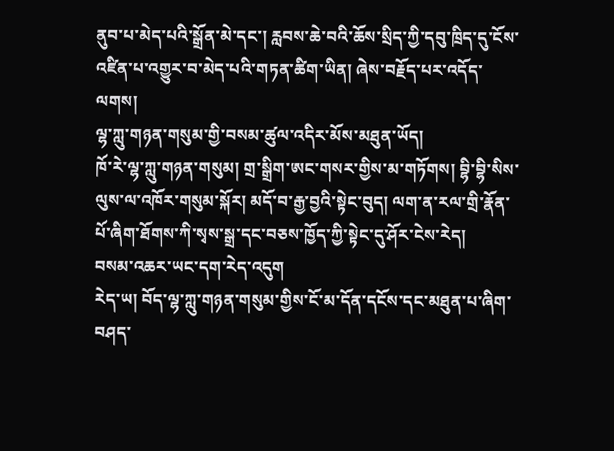ནུབ་པ་མེད་པའི་སྒྲོན་མེ་དང་། རླབས་ཆེ་བའི་ཆོས་སྲིད་ཀྱི་དབུ་ཁྲིད་དུ་ངོས་འཛིན་པ་འགྱུར་བ་མེད་པའི་གཏན་ཚིག་ཡིན། ཞེས་བརྗོད་པར་འདོད་ལགས།
ལྷ་ཀླུ་གཉན་གསུམ་གྱི་བསམ་ཚུལ་འདིར་མོས་མཐུན་ཡོད།
ཁོ་རེ་ལྷ་ཀླུ་གཉན་གསུམ། གྲ་སྒྲིག་ཨང་གསར་གྱིས་མ་གཏོགས། བྷི་བྷི་སིས་ལུས་ལ་འཁོར་གསུམ་སྐོར། མདོ་བ་རྒྱ་བྱའི་སྟེང་བུད། ལག་ན་རལ་གྲི་རྣོན་པོ་ཞིག་ཐོགས་ཀི་སྭས་སྒྲ་དང་བཅས་ཁྱོད་ཀྱི་སྟེང་དུ་ཤོར་ངེས་རེད།
བསམ་འཆར་ཡང་དག་རེད་འདུག
རེད་ཡ། བོད་ལྷ་ཀླུ་གཉན་གསུམ་གྱིས་ངོ་མ་དོན་དངོས་དང་མཐུན་པ་ཞིག་བཤད་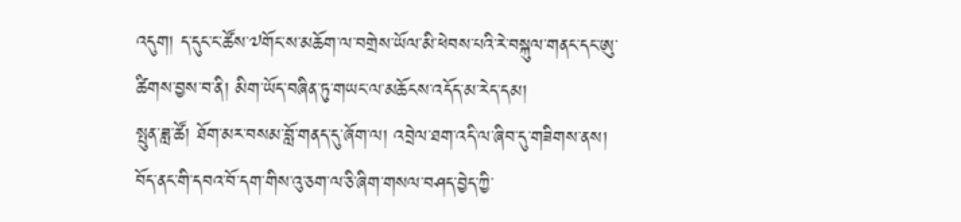འདུག། ད་དུང་ང་ཚོས་༧གོང་ས་མཆོག་ལ་བགྲེས་ཡོལ་མི་ཕེབས་པའི་རེ་བསྐུལ་གནང་དང་ཨུ་ཚིགས་བྱས་བ་ནི། མིག་ཡོད་བཞིན་ཏུ་གཡང་ལ་མཆོངས་འདོད་མ་རེད་དམ།
སྤུན་ཟླ་ཚོ། ཐོག་མར་བསམ་བློ་གནད་དུ་ཞོག་ལ། འབྲེལ་ཐག་འདི་ལ་ཞིབ་དུ་གཟིགས་ནས། བོད་ནང་གི་དབའ་བོ་དག་གིས་འུ་ཅག་ལ་ཅི་ཞིག་གསལ་བཤད་བྱེད་ཀྱི་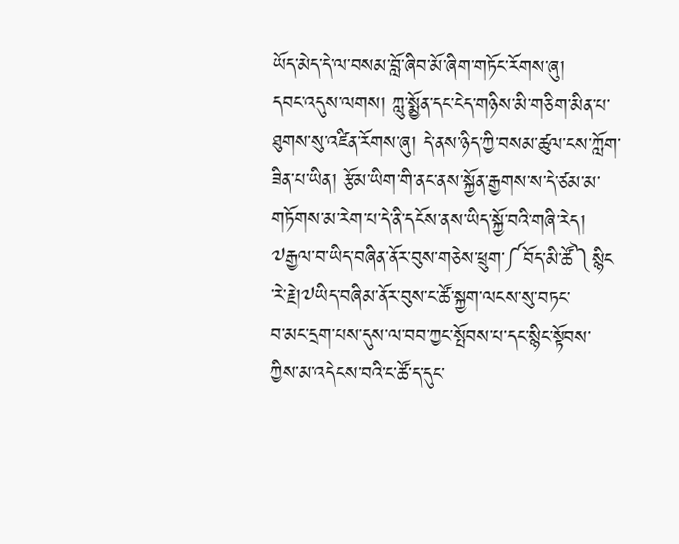ཡོད་མེད་དེ་ལ་བསམ་བློ་ཞིབ་མོ་ཞིག་གཏོང་རོགས་ཞུ།
དབང་འདུས་ལགས། ཀླུ་སྨྱོན་དང་ངེད་གཉིས་མི་གཅིག་མིན་པ་ཐུགས་སུ་འཛིན་རོགས་ཞུ། དེ་ནས་ཉིད་ཀྱི་བསམ་ཚུལ་ངས་ཀློག་ཟིན་པ་ཡིན། རྩོམ་ཡིག་གི་ནང་ནས་སྐྱོན་རྒྱགས་ས་དེ་ཙམ་མ་གཏོགས་མ་རེག་པ་དེ་ནི་དངོས་ནས་ཡིད་སྐྱོ་བའི་གཞི་རེད།
༧རྒྱལ་བ་ཡིད་བཞིན་ནོར་བུས་གཅེས་ཕྲུག་༼བོད་མི་ཚོ༽སྙིང
་རེ་རྗེ།༧ཡིད་བཞིམ་ནོར་བུས་ང་ཚོ་སྐྱག་ལངས་སུ་བཏང་
བ་མང་དྲག་པས་དུས་ལ་བབ་ཀྱང་སྤོབས་པ་དང་སྙིང་སྟོབས་
ཀྱིས་མ་འདེངས་བའི་ང་ཚོ་ད་དུང་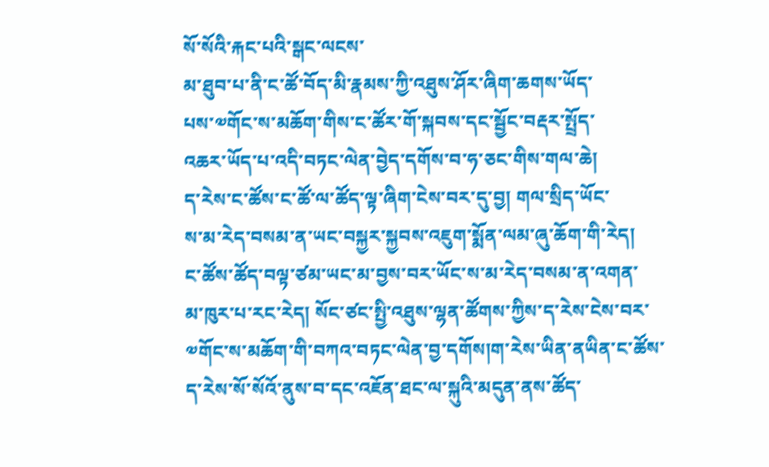སོ་སོའི་རྐང་པའི་སྒང་ལངས་
མ་ཐུབ་པ་ནི་ང་ཚོ་བོད་མི་རྣམས་ཀྱི་འཐུས་ཤོར་ཞིག་ཆགས་ཡོད་
པས་༧གོང་ས་མཆོག་གིས་ང་ཚོར་གོ་སྐབས་དང་སྦྱོང་བརྡར་སྤྲོད་
འཆར་ཡོད་པ་འདི་བཏང་ལེན་བྱེད་དགོས་བ་ཧ་ཅང་གིས་གལ་ཆེ།
ད་རེས་ང་ཚོས་ང་ཚོ་ལ་ཚོད་ལྟ་ཞིག་ངེས་བར་དུ་བྱ། གལ་སྲིད་ཡོང་
ས་མ་རེད་བསམ་ན་ཡང་བསྐྱར་སྐྱབས་འཇུག་སྨོན་ལམ་ཞུ་ཆོག་གི་རེད།
ང་ཚོས་ཚོད་བལྟ་ཙམ་ཡང་མ་བྱས་བར་ཡོང་ས་མ་རེད་བསམ་ན་འགན་
མ་ཁུར་པ་རང་རེད། སོང་ཙང་སྤྱི་འཐུས་ལྷན་ཚོགས་ཀྱིས་ད་རེས་ངེས་བར་
༧གོང་ས་མཆོག་གི་བཀའ་བཏང་ལེན་བྱ་དགོས།ག་རེས་ཡིན་ནཡིན་ང་ཚོས་
ད་རེས་སོ་སོའོ་ནུས་བ་དང་འཇོན་ཐང་ལ་སྐུའི་མདུན་ནས་ཚོད་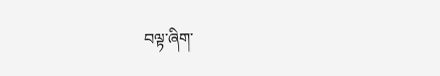བལྟ་ཞིག་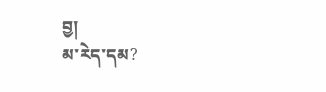བྱ།
མ་རེད་དམ?